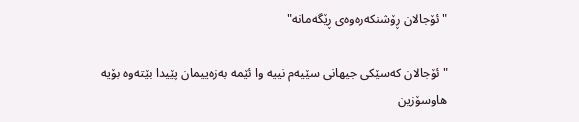" ئۆجالان ڕۆشنکەرەوەی ڕێگەمانە"

"ئۆجالان کەسێکی جیهانی سێیەم نییە وا ئێمە بەزەییمان پێیدا بێتەوە بۆیە هاوسۆزین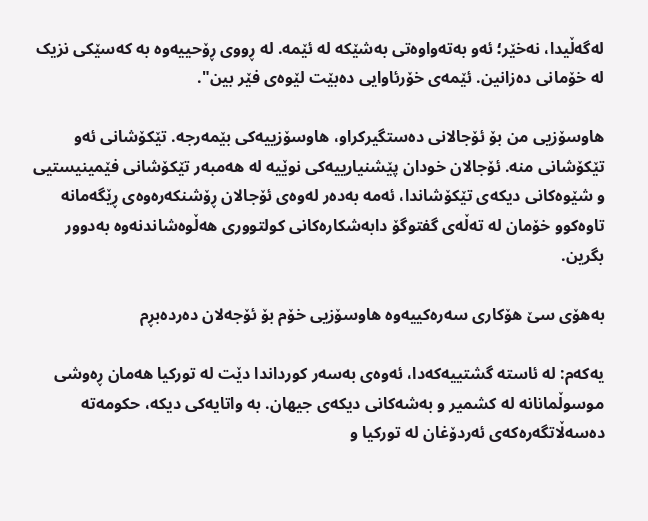لەگەڵیدا، نەخێر؛ ئەو بەتەواوەتی بەشێکە لە ئێمە. لە ڕووی ڕۆحییەوە بە کەسێکی نزیک لە خۆمانی دەزانین. ئێمەی خۆرئاوایی دەبێت لێوەی فێر بین".

هاوسۆزیی من بۆ ئۆجالانی دەستگیرکراو، هاوسۆزییەکی بێمەرجە. تێکۆشانی ئەو تێکۆشانی منە. ئۆجالان خودان پێشنیارییەکی نوێیە لە هەمبەر تێکۆشانی فێمینیستیی و شێوەکانی دیکەی تێکۆشاندا، ئەمە بەدەر لەوەی ئۆجالان ڕۆشنکەرەوەی ڕێگەمانە تاوەکوو خۆمان لە تەڵەی گفتوگۆ دابەشکارەکانی کولتووری هەڵوەشاندنەوە بەدوور بگرین.

بەهۆی سێ هۆکاری سەرەکییەوە هاوسۆزیی خۆم بۆ ئۆجەلان دەردەبڕم

یەکەم: لە ئاستە گشتییەکەدا، ئەوەی بەسەر کورداندا دێت لە تورکیا هەمان ڕەوشی موسوڵمانانە لە کشمیر و بەشەکانی دیکەی جیهان. بە واتایەکی دیکە، حکومەتە دەسەڵاتگەرەکەی ئەردۆغان لە تورکیا و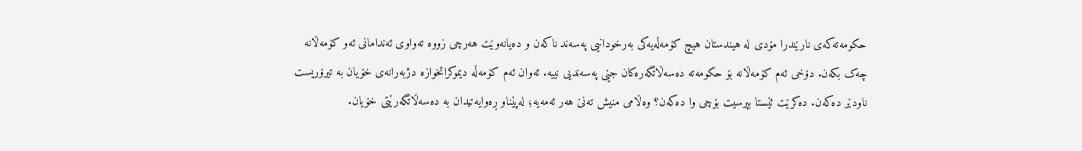حکومەتەکەی نارێندرا مۆدی لە هیندستان هیچ کۆمەڵەیەکی بەرخودانیی پەسەند ناکەن و دەیانەوێت هەرچی زووە تەواوی ئەندامانی ئەو کۆمەڵانە چەک بکەن. دۆخی ئەم کۆمەڵانە بۆ حکومەتە دەسەڵاتگەرەکان جێی پەسەندیی نییە. ئەوان ئەم کۆمەڵە دیموکراتخوازە دژبەرانەی خۆیان بە تیرۆریست ناودێر دەکەن. دەکرێت ئێستا بپرسیت بۆچی وا دەکەن؟ وەڵامی منیش تەنێ هەر ئەمەیە؛ لەپێناو ڕەوایەتیدان بە دەسەڵاتگەرێتی خۆیان.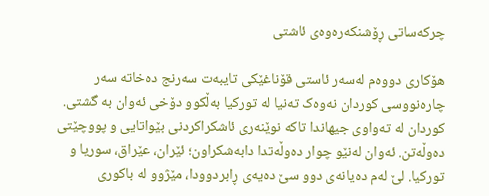چرکەساتی ڕۆشنکەرەوەی ئاشتی

هۆکاری دووەم لەسەر ئاستی قۆناغێکی تایبەت سەرنج دەخاتە سەر چارەنووسی کوردان نەوەک تەنیا لە تورکیا بەڵكوو دۆخی ئەوان بە گشتی. کوردان لە تەواوی جیهاندا تاکە نوێنەری ئاشکراکردنی بێواتایی و پووچێتی دەوڵەتن. ئەوان لەنێو چوار دەوڵەتدا دابەشکراون؛ ئێران، عێراق، سوریا و تورکیا. لێ لەم دەیانەی دوو سێ دەیەی ڕابردوودا، مێژوو لە باکوری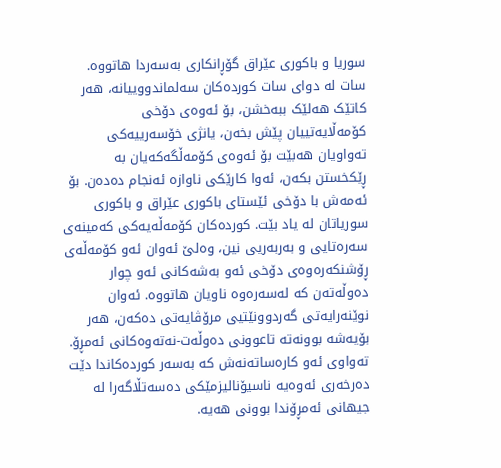سوریا و باکوری عێراق گۆڕانکاری بەسەردا هاتووە. سات لە دوای سات کوردەکان سەلماندووییانە، هەر کاتێک هەلێک ببەخشن، بۆ ئەوەی دۆخی کۆمەڵایەتییان پێش بخەن، یانژی خۆسەرییەکی تەواویان هەبێت بۆ ئەوەی کۆمەڵگەکەیان بە ڕێکخستن بکەن، ئەوا کارێکی ناوازە ئەنجام دەدەن. بۆ ئەمەش با دۆخی ئێستای باکوری عێراق و باکوری سوریاتان لە یاد بێت. کوردەکان کۆمەڵەیەکی کەمینەی سەرەتایی و بەربەریی نین، وەلێ ئەوان ئەو کۆمەڵەی ڕۆشنکەرەوەی دۆخی ئەو بەشەکانی ئەو چوار دەوڵەتەن کە لەسەرەوە ناویان هاتووە. ئەوان نوێنەرایەتی گەردوونێتیی مرۆڤایەتی دەکەن، هەر بۆیەشە بوونەتە تاعوونی دەوڵەت-نەتەوەکانی ئەمڕۆ. تەواوی ئەو کارەساتەنەش کە بەسەر کوردەکاندا دێت دەرخەری ئەوەیە ناسیۆنالیزمێکی دەسەتڵاگەرا لە جیهانی ئەمڕۆندا بوونی هەیە.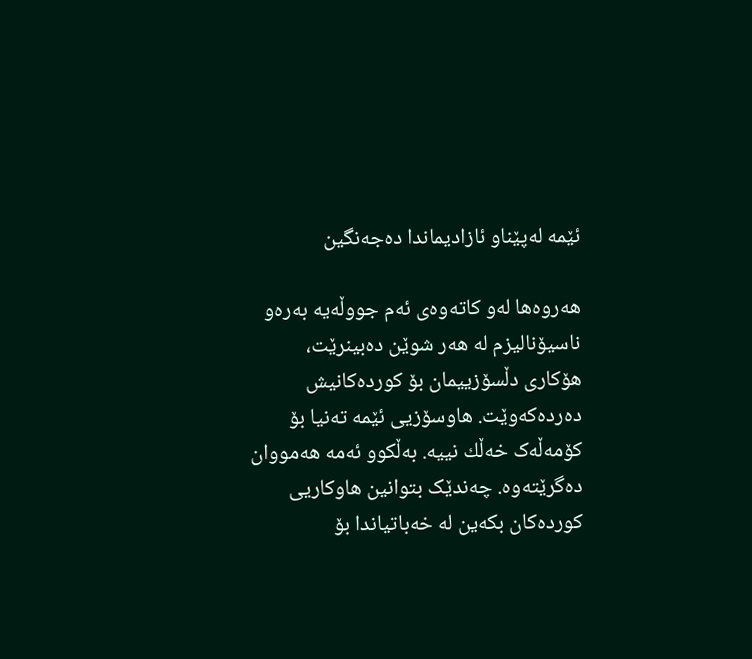ئێمە لەپێناو ئازادیماندا دەجەنگین

هەروەها لەو کاتەوەی ئەم جووڵەیە بەرەو ناسیۆنالیزم لە هەر شوێن دەبینرێت، هۆکاری دڵسۆزییمان بۆ کوردەکانیش دەردەکەوێت. هاوسۆزیی ئێمە تەنیا بۆ کۆمەڵەک خەڵك نییە. بەڵكوو ئەمە هەمووان دەگرێتەوە. چەندێک بتوانین هاوکاریی کوردەکان بکەین لە خەباتیاندا بۆ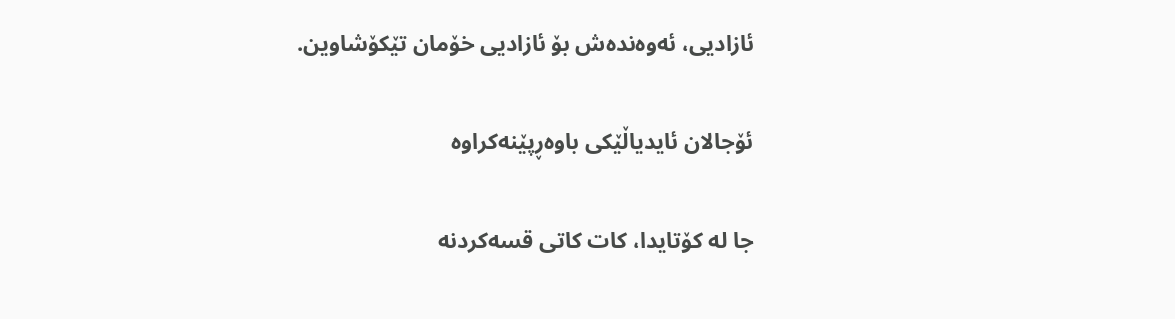ئازادیی، ئەوەندەش بۆ ئازادیی خۆمان تێکۆشاوین.

ئۆجالان ئایدیاڵێکی باوەڕپێنەکراوە

جا لە کۆتایدا، کات کاتی قسەکردنە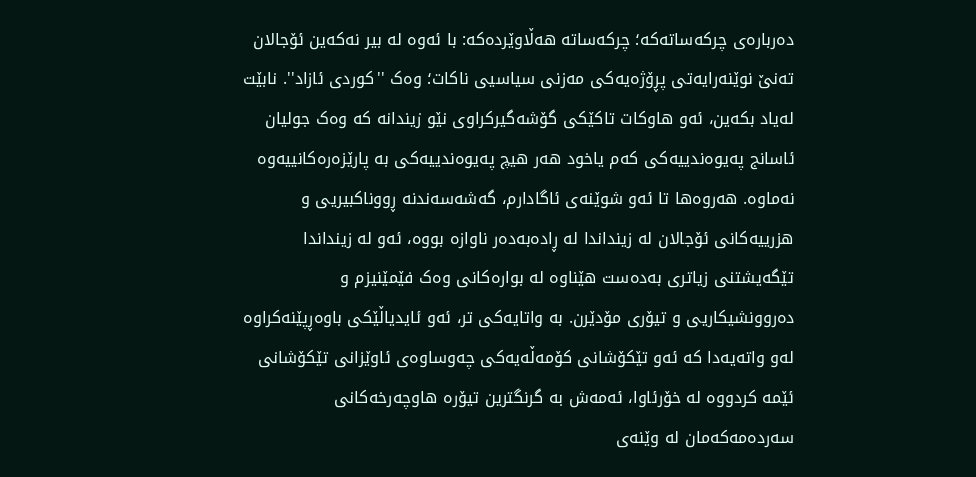دەربارەی چرکەساتەکە؛ چرکەساتە هەڵاوێردەکە: با ئەوە لە بیر نەکەین ئۆجالان تەنێ نوێنەرایەتی پڕۆژەیەکی مەزنی سیاسیی ناکات؛ وەک ''کوردی ئازاد''. نابێت لەیاد بکەین، ئەو هاوکات تاکێکی گۆشەگیرکراوی نێو زیندانە کە وەک جولیان ئاسانج پەیوەندییەکی کەم یاخود هەر هیچ پەیوەندییەکی بە پارێزەرەکانییەوە نەماوە. هەروەها تا ئەو شوێنەی ئاگادارم، گەشەسەندنە ڕووناکبیریی و هزرییەکانی ئۆجالان لە زینداندا لە ڕادەبەدەر ناوازە بووە، ئەو لە زینداندا تێگەیشتنی زیاتری بەدەست هێناوە لە بوارەکانی وەک فێمێنیزم و دەروونشیکاریی و تیۆری مۆدێرن. بە واتایەکی تر، ئەو ئایدیاڵێکی باوەڕپێنەکراوە لەو واتەیەدا کە ئەو تێكۆشانی کۆمەڵەیەکی چەوساوەی ئاوێزانی تێکۆشانی ئێمە کردووە لە خۆرئاوا، ئەمەش بە گرنگترین تیۆرە هاوچەرخەکانی سەردەمەکەمان لە وێنەی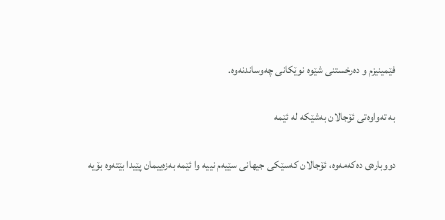فێمینیزم و دەرخستنی شێوە نوێکانی چەوساندنەوە.

بە تەواوەتی ئۆجالان بەشێکە لە ئێمە

دووبارەی دەکەمەوە، ئۆجالان کەسێکی جیهانی سێیەم نییە وا ئێمە بەزەییمان پێیدا بێتەوە بۆیە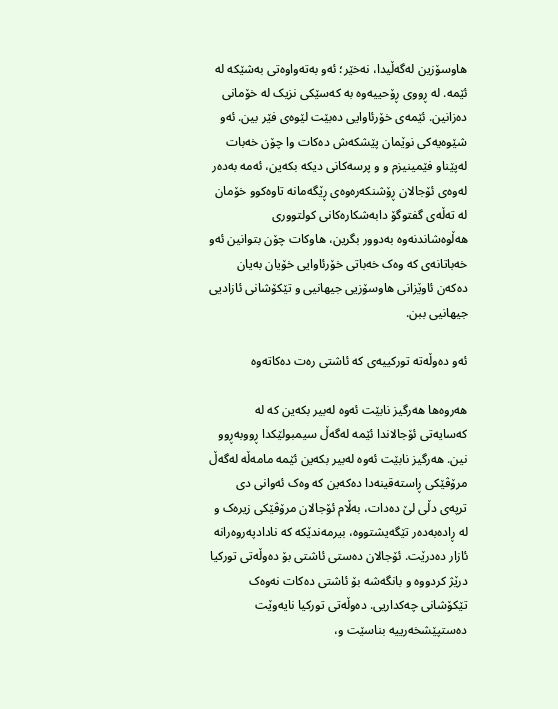هاوسۆزین لەگەڵیدا، نەخێر؛ ئەو بەتەواوەتی بەشێکە لە ئێمە. لە ڕووی ڕۆحییەوە بە کەسێکی نزیک لە خۆمانی دەزانین. ئێمەی خۆرئاوایی دەبێت لێوەی فێر بین. ئەو شێوەیەکی نوێمان پێشکەش دەکات وا چۆن خەبات لەپێناو فێمینیزم و و پرسەکانی دیکە بکەین، ئەمە بەدەر لەوەی ئۆجالان ڕۆشنکەرەوەی ڕێگەمانە تاوەکوو خۆمان لە تەڵەی گفتوگۆ دابەشکارەکانی کولتووری هەڵوەشاندنەوە بەدوور بگرین، هاوکات چۆن بتوانین ئەو خەباتانەی کە وەک خەباتی خۆرئاوایی خۆیان بەیان دەکەن ئاوێزانی هاوسۆزیی جیهانیی و تێکۆشانی ئازادیی جیهانیی ببن.

ئەو دەوڵەتە تورکییەی کە ئاشتی رەت دەکاتەوە

هەروەها هەرگیز نابێت ئەوە لەبیر بکەین کە لە کەسایەتی ئۆجالاندا ئێمە لەگەڵ سیمبولێکدا ڕووبەڕوو نین. هەرگیز نابێت ئەوە لەبیر بکەین ئێمە مامەڵە لەگەڵ مرۆڤێکی ڕاستەقینەدا دەکەین کە وەک ئەوانی دی ترپەی دڵی لێ دەدات، بەڵام ئۆجالان مرۆڤێکی زیرەک و لە ڕادەبەدەر تێگەیشتووە، بیرمەندێکە کە نادادپەروەرانە ئازار دەدرێت. ئۆجالان دەستی ئاشتی بۆ دەوڵەتی تورکیا درێژ کردووە و بانگەشە بۆ ئاشتی دەکات نەوەک تێکۆشانی چەکداریی. دەوڵەتی تورکیا نایەوێت دەستپێشخەرییە بناسێت و،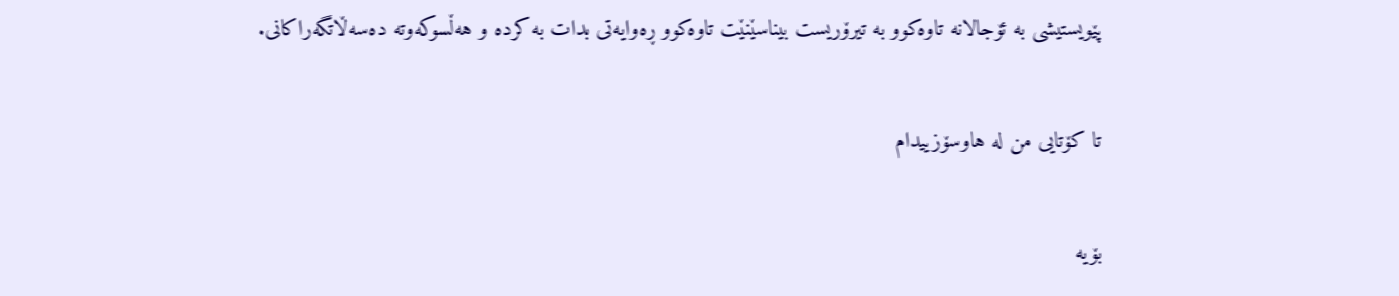پێویستیشی بە ئۆجالانە تاوەکوو بە تیرۆریست بیناسێنێت تاوەکوو ڕەوایەتی بدات بە کردە و هەڵسوکەوتە دەسەڵاتگەراکانی.

تا کۆتایی من لە هاوسۆزییدام

بۆیە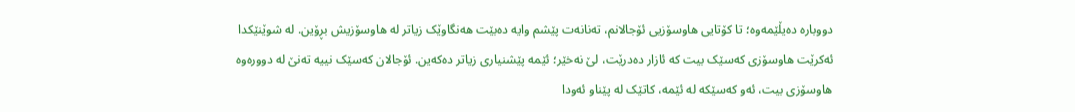دووبارە دەیڵێمەوە؛ تا کۆتایی هاوسۆزیی ئۆجالانم، تەنانەت پێشم وایە دەبێت هەنگاوێک زیاتر لە هاوسۆزیش بڕۆین. لە شوێنێکدا ئەکرێت هاوسۆزی کەسێک بیت کە ئازار دەدرێت، لێ نەخێر؛ ئێمە پێشنیاری زیاتر دەکەین. ئۆجالان کەسێک نییە تەنێ لە دوورەوە هاوسۆزی بیت، ئەو کەسێکە لە ئێمە، کاتێک لە پێناو ئەودا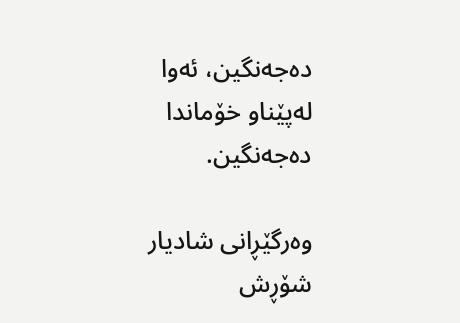دەجەنگین، ئەوا لەپێناو خۆماندا دەجەنگین.

وەرگێڕانی شادیار شۆڕش